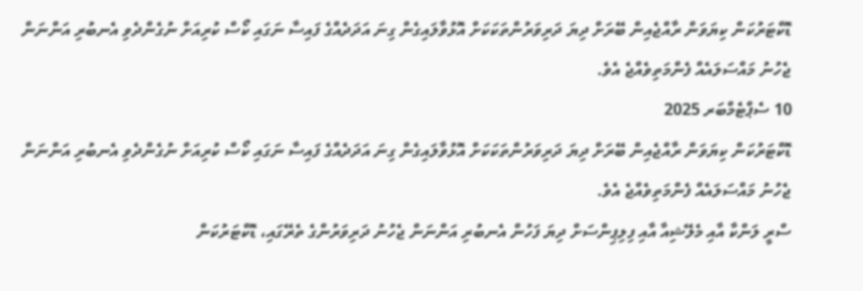ޑޮކްޓަރުކަން ކިޔަވަން ރާއްޖެއިން ބޭރަށް ދިޔަ ދަރިވަރުންތަކަކަށް އޮޅުވާލައިގެން ގިނަ އަދަދެއްގެ ފައިސާ ނަގައި ކޯސް ކުރިއަށް ނުގެންދެވި އެނބުރި އަންނަން ޖެހުނު މައްސަލައެއް ފެންމަތިވެއްޖެ އެވެ.
10 ސެޕްޓެމްބަރ 2025
ޑޮކްޓަރުކަން ކިޔަވަން ރާއްޖެއިން ބޭރަށް ދިޔަ ދަރިވަރުންތަކަކަށް އޮޅުވާލައިގެން ގިނަ އަދަދެއްގެ ފައިސާ ނަގައި ކޯސް ކުރިއަށް ނުގެންދެވި އެނބުރި އަންނަން ޖެހުނު މައްސަލައެއް ފެންމަތިވެއްޖެ އެވެ.
ސްރީ ލަންކާ އާއި މެލޭޝިއާ އާއި ފިލިޕިންސަށް ދިޔަ ފަހުން އެނބުރި އަންނަން ޖެހުނު ދަރިވަރުންގެ ތެރޭގައި، ޑޮކްޓަރުކަން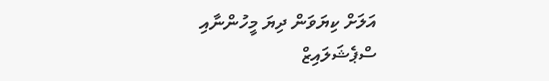އަލަށް ކިޔަވަން ދިޔަ މީހުންނާއި ސްޕެޝަލައިޒް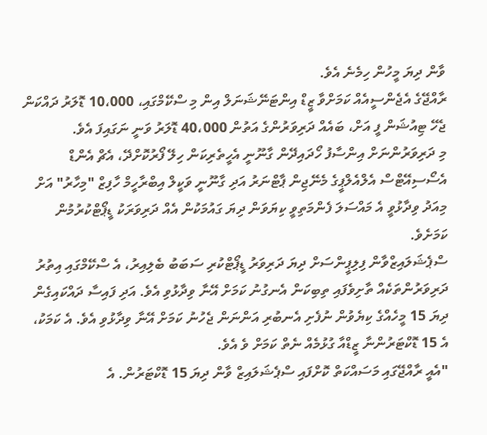ވާން ދިޔަ މީހުން ހިމެނެ އެވެ.
ރާއްޖޭގެ އެޖެންސީއެއް ކަމަށްވާ ޒީޑް އިންޓަނޭޝަނަލް އިން މި ސްކޭމްގައި، 10،000 ޑޮލަރު ދައްކަން ޖެހޭ ޓިއުޝަން ފީ އަށް، ބައެއް ދަރިވަރުންގެ އަތުން 40،000 ޑޮލަރު ވަނީ ނަގައިފަ އެވެ.
މި ދަރިވަރުންނަށް އިންސާފު ހޯދައިދޭން ގާނޫނީ އެހީތެރިކަން ހިލޭ ފޯރުކޮށްދޭ، އެޗް އެންޑް އެސޯސިއޭޓްސް އެލްއެލްޕީގެ މެނޭޖިން ޕާޓްނަރު އަދި ގާނޫނީ ވަކީލް އިބްރާހީމް ހާފިޒް "މިހާރު" އަށް މިއަދު ވިދާޅުވީ އެ މައްސަލަ ފެންމަތިވީ ކިޔަވަން ދިޔަ ގައުމަކުން އެއް ދަރިވަރަކު ޑީޕޯޓްކުރުމުން ކަމަށެވެ.
ސްޕެޝަލައިޒްވާން ފިލިޕީންސަށް ދިޔަ ދަރިވަރު ޑީޕޯޓްކުރި ސަބަބު ބެލިއިރު، އެ ސްކޭމްގައި އިތުރު ދަރިވަރުންތަކެއް ތާށިވެފައި ތިބިކަން އެނގުނު ކަމަށް އޭނާ ވިދާޅުވި އެވެ. އަދި ފައިސާ ދައްކައިގެން ދިޔަ 15 މީހެއްގެ ކިޔެވުން ނުފެށި އެނބުރި އަންނަން ޖެހުނު ކަމަށް އޭނާ ވިދާޅުވި އެވެ. އެ ކަމަކު، އެ 15 ޑޮކްޓަރުންނާ ޒީޑްއާ ގުޅުމެއް ނެތް ކަމަށް ވެ އެވެ.
"އެއީ ރާއްޖޭގައި މަސައްކަތް ކޮށްފައި ސްޕެޝަލައިޒް ވާން ދިޔަ 15 ޑޮކްޓަރުން. އެ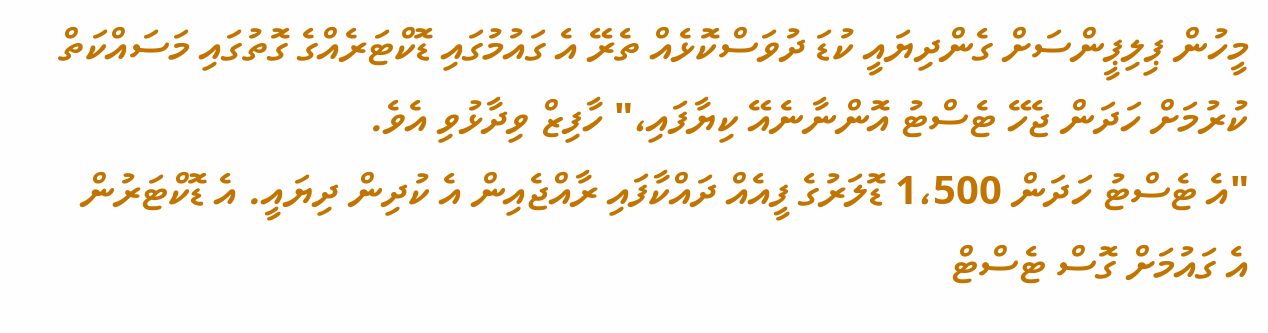މީހުން ޕިލިޕީންސަށް ގެންދިޔައީ ކުޑަ ދުވަސްކޮޅެއް ތެރޭ އެ ގައުމުގައި ޑޮކްޓަރެއްގެ ގޮތުގައި މަސައްކަތް ކުރުމަށް ހަދަން ޖެހޭ ޓެސްޓު އޮންނާނެއޭ ކިޔާފައި،" ހާފިޒް ވިދާޅުވި އެވެ.
"އެ ޓެސްޓު ހަދަން 1،500 ޑޮލަރުގެ ފީއެއް ދައްކާފައި ރާއްޖެއިން އެ ކުދިން ދިޔައީ. އެ ޑޮކްޓަރުން އެ ގައުމަށް ގޮސް ޓެސްޓް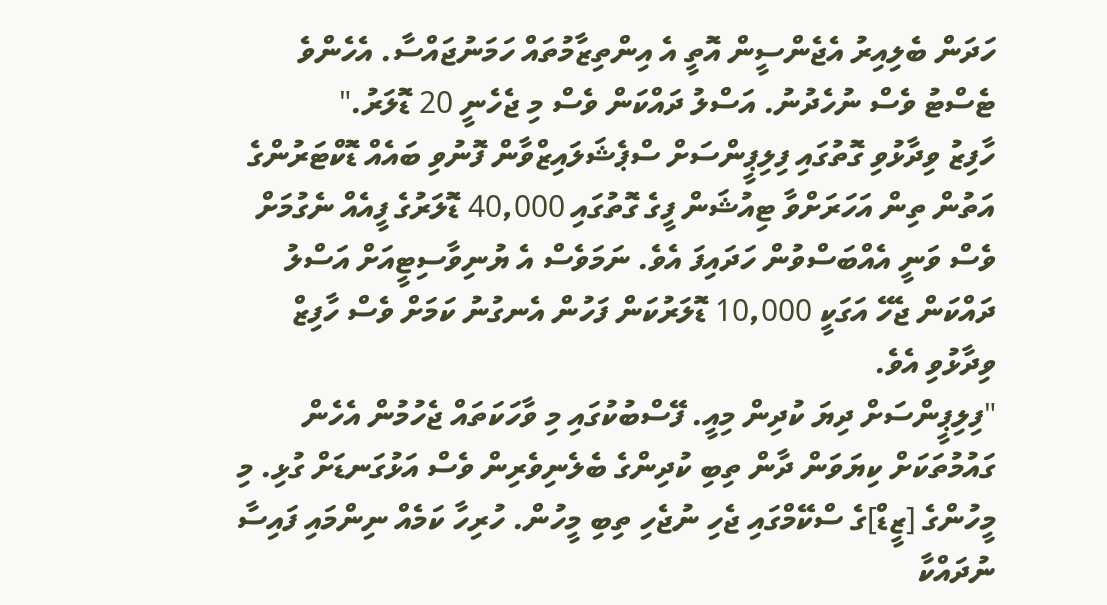ހަދަން ބެލިއިރު އެޖެންސީން އޮތީ އެ އިންތިޒާމުތައް ހަމަނުޖައްސާ. އެހެންވެ ޓެސްޓު ވެސް ނުހެދުނު. އަސްލު ދައްކަން ވެސް މި ޖެހެނީ 20 ޑޮލަރު."
ހާފިޒު ވިދާޅުވި ގޮތުގައި ފިލިޕީންސަށް ސްޕެޝަލައިޒްވާން ފޮނުވި ބައެއް ޑޮކްޓަރުންގެ އަތުން ތިން އަހަރަށްވާ ޓިއުޝަން ފީގެ ގޮތުގައި 40,000 ޑޮލަރުގެ ފީއެއް ނެގުމަށް ވެސް ވަނީ އެއްބަސްވުން ހަދައިފަ އެވެ. ނަމަވެސް އެ ޔުނިވާސިޓީއަށް އަސްލު ދައްކަން ޖެހޭ އަގަކީ 10,000 ޑޮލަރުކަން ފަހުން އެނގުނު ކަމަށް ވެސް ހާފިޒް ވިދާޅުވި އެވެ.
"ފިލިޕީންސަށް ދިޔަ ކުދިން މިއީ. ފޭސްބުކުގައި މި ވާހަކަތައް ޖެހުމުން އެހެން ގައުމުތަކަށް ކިޔަވަން ދާން ތިބި ކުދިންގެ ބެލެނިވެރިން ވެސް އަޅުގަނޑަށް ގުޅި. މި މީހުންގެ [ޒީޑް]ގެ ސްކޭމްގައި ޖެހި ނުޖެހި ތިބި މީހުން. ހުރިހާ ކަމެއް ނިންމައި ފައިސާ ނުދައްކާ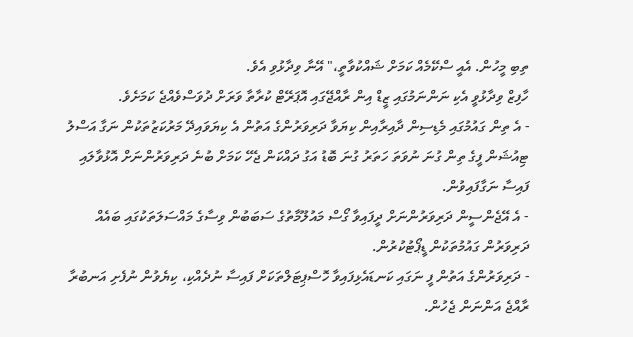ތިބި މީހުން. އެއީ ސްކޭމެއް ކަމަށް ޝައްކުވާތީ،" އޭނާ ވިދާޅުވި އެވެ.
ހާފިޒް ވިދާޅުވީ އެކި ނަންނަމުގައި ޒީޑް އިން ރާއްޖޭގައި އޮޕަރޭޓް ކުރާތާ ވަރަށް ދުވަސްވެއްޖެ ކަމަށެވެ.
- އެ ތިން ގައުމުގައި މެޑިސިން ދާއިރާއިން ކިޔަވާ ދަރިވަރުންގެ އަތުން އެ ކިޔަވައިދޭ މަރުކަޒުތަކުން ނަގާ އަސްލު ޓިއުޝަން ފީގެ ތިން ގުނަ ނުވަތަ ހަތަރު ގުނަ ބޮޑު އަގު ދައްކަން ޖެހޭ ކަމަށް ބުނެ ދަރިވަރުންނަށް އޮޅުވާލައި ފައިސާ ނަގާފައިވުން.
- އެ އޭޖެންސީން ދަރިވަރުންނަށް ދީފައިވާ ގޯސް މައުލޫމާތުގެ ސަބަބުން ވިސާގެ މައްސަލަތަކުގައި ބައެއް ދަރިވަރުން ގައުމުތަކުން ޑީޕޯޓުކުރުން.
- ދަރިވަރުންގެ އަތުން ފީ ނަގައި ކަނޑައެޅިފައިވާ ހޮސްޕިޓަލްތަކަށް ފައިސާ ނުދެއްކި، ކިޔެވުން ނުފެށި އަނބުރާ ރާއްޖެ އަންނަން ޖެހުން.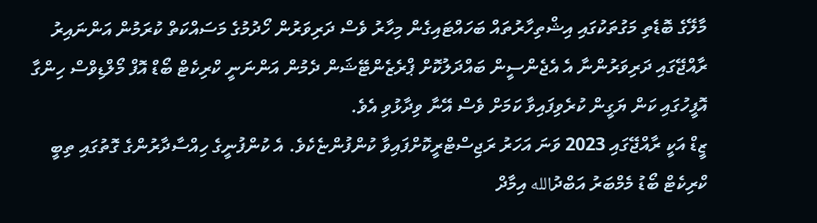މާލޭގެ ބޮޑެތި މަގުތަކުގައި އިޝްތިހާރުތައް ބަހައްޓައިގެން މިހާރު ވެސް ދަރިވަރުން ހޯދުމުގެ މަސައްކަތް ކުރަމުން އަންނައިރު ރާއްޖޭގައި ދަރިވަރުންނާ އެ އެޖެންސީން ބައްދަލުކޮށް ޕްރެޒެންޓޭޝަން ދެމުން އަންނަނީ ކްރިކެޓް ބޯޑް އޮފް މޯލްޑިވްސް ހިންގާ އޮފީހުގައި ކަން ޔަގީން ކުރެވިފައިވާ ކަމަށް ވެސް އޭނާ ވިދާޅުވި އެވެ.
ޒީޑް އަކީ ރާއްޖޭގައި 2023 ވަނަ އަހަރު ރަޖިސްޓްރީކޮށްފައިވާ ކުންފުންޏެކެވެ. އެ ކުންފުނީގެ ހިއްސާދާރުންގެ ގޮތުގައި ތިބީ ކްރިކެޓް ބޯޑު މެމްބަރު އަބްދުالله އިމާދް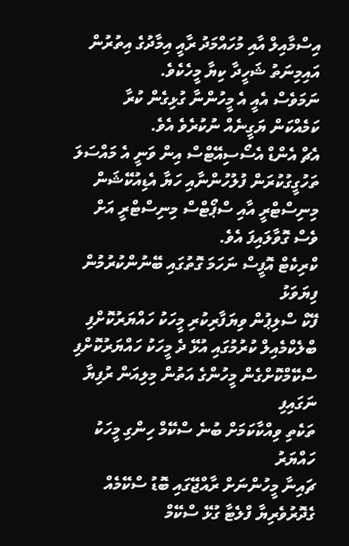އިސްމާއިލް އާއި މުހައްމަދު ރާއީ އިމާދުގެ އިތުރުން އައިމިނަތު ޝަހީދާ ކިޔާ މީހެކެވެ.
ނަމަވެސް އެއީ އެ މީހުންނާ ގުޅިގެން ކުރާ ކަމެއްކަން ޔަގީނެއް ނުކުރެވެ އެވެ.
އެޗް އެންޑް އެސޯސިއޭޓްސް އިން ވަނީ އެ މައްސަލަ ތަހުގީގުކުރަން ފުލުހުންނާއި ހަޔާ އެޑިއުކޭޝަން މިނިސްޓްރީ އާއި ސްޕޯޓްސް މިނިސްޓްރީ އަށް ވެސް ގޮވާލައިފަ އެވެ.
ކްރިކެޓް އޮފީސް ނަހަމަ ގޮތުގައި ބޭނުންކުރުމުން ފިޔަވަޅު
ފޭކް ސްލިޕުން ވިޔަފާރިކުރި މީހަކު ހައްޔަރުކޮށްފި
ބްލެކްމެއިލް ކުރުމުގައި އުޅޭ ދެ މީހަކު ހައްޔަރުކޮށްފި
ސްކޭމްކޮށްގެން މީހުންގެ އަތުން މިލިއަން ރުފިޔާ ނަގައިފި
ތަކެތި ވިއްކާކަމަށް ބުނެ ސްކޭމް ހިންގި މީހަކު ހައްޔަރު
ޗައިނާ މީހުންނަށް ރާއްޖޭގައި ބޮޑު ސްކޭމެއް
ގެދޮރުވެރިޔާ ފްލެޓާ ގުޅޭ ސްކޭމް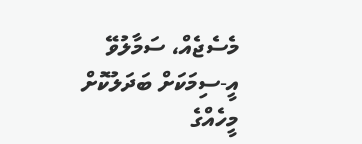މެސެޖެއް، ސަމާލުވޭ
އީ-ސިމަކަށް ބަދަލުކޮށް މީހެއްގެ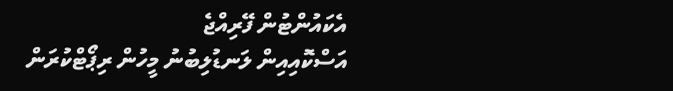އެކައުންޓުން ފޭރިއްޖެ
އަސްކޮއިއިން ލަނޑުލިބުނު މީހުން ރިޕޯޓްކުރަން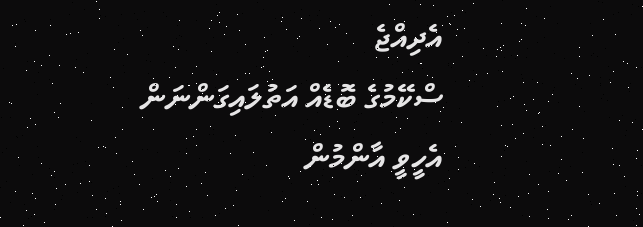އެދިއްޖެ
ސްކޭމުގެ ބޮޑެއް އަތުލައިގަންނަން އެހީވީ އާންމުން